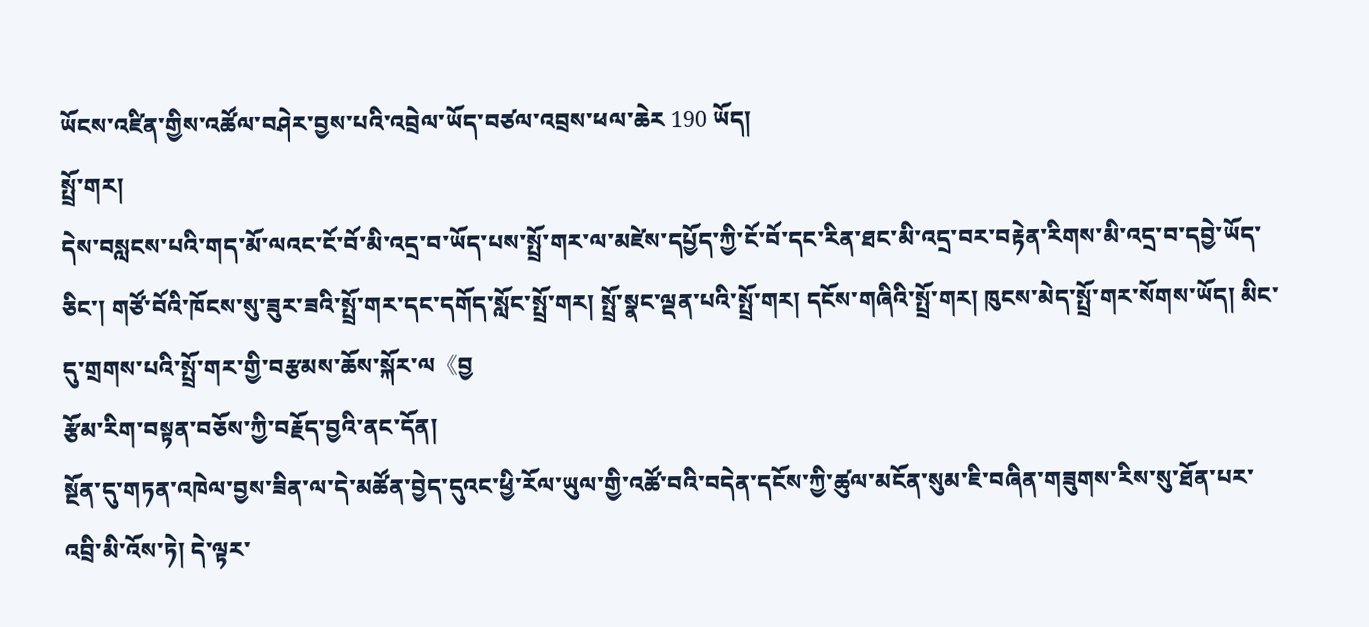ཡོངས་འཛིན་གྱིས་འཚོལ་བཤེར་བྱས་པའི་འབྲེལ་ཡོད་བཙལ་འབྲས་ཕལ་ཆེར 190 ཡོད།
སྤྲོ་གར།
དེས་བསླངས་པའི་གད་མོ་ལའང་ངོ་བོ་མི་འདྲ་བ་ཡོད་པས་སྤྲོ་གར་ལ་མཛེས་དཔྱོད་ཀྱི་ངོ་བོ་དང་རིན་ཐང་མི་འདྲ་བར་བརྟེན་རིགས་མི་འདྲ་བ་དབྱེ་ཡོད་ཅིང་། གཙོ་བོའི་ཁོངས་སུ་ཟུར་ཟའི་སྤྲོ་གར་དང་དགོད་སློང་སྤྲོ་གར། སྤྲོ་སྣང་ལྡན་པའི་སྤྲོ་གར། དངོས་གཞིའི་སྤྲོ་གར། ཁུངས་མེད་སྤྲོ་གར་སོགས་ཡོད། མིང་དུ་གྲགས་པའི་སྤྲོ་གར་གྱི་བརྩམས་ཆོས་སྐོར་ལ《བྱ
རྩོམ་རིག་བསྟན་བཅོས་ཀྱི་བརྗོད་བྱའི་ནང་དོན།
སྔོན་དུ་གཏན་འཁེལ་བྱས་ཟིན་ལ་དེ་མཚོན་བྱེད་དུའང་ཕྱི་རོལ་ཡུལ་གྱི་འཚོ་བའི་བདེན་དངོས་ཀྱི་ཚུལ་མངོན་སུམ་ཇི་བཞིན་གཟུགས་རིས་སུ་ཐོན་པར་འབྲི་མི་འོས་ཏེ། དེ་ལྟར་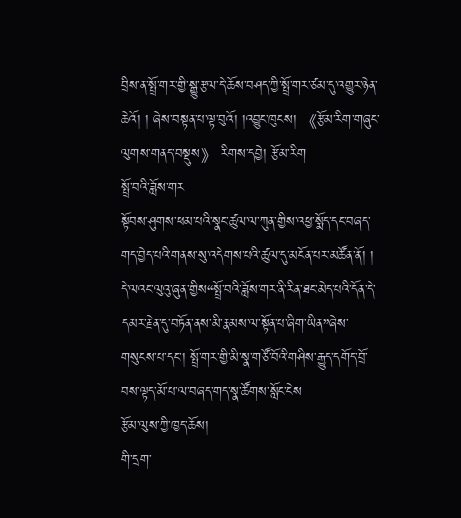བྲིས་ན་སྤྲོ་གར་གྱི་སྒྱུ་རྩལ་དེ་ཆོས་བཤད་ཀྱི་སྤྲོ་གར་ཙམ་དུ་འགྱུར་ཉེན་ཆེའོ། ། ཞེས་བསྟན་པ་ལྟ་བུའོ། །འབྱུང་ཁུངས། 《རྩོམ་རིག་གཞུང་ལུགས་གནད་བསྡུས》 རིགས་དབྱེ། རྩོམ་རིག
སྤྲོ་བའི་ཟློས་གར
སྟོབས་ཤུགས་ཕམ་པའི་སྣང་ཚུལ་ལ་ཀུན་གྱིས་འཕྱ་སྨོད་དང་བཞད་གད་བྱེད་པའི་གནས་སུ་འདེགས་པའི་ཚུལ་དུ་མངོན་པར་མཚོན་ནོ། ། དེ་ལའང་ལུའུ་ཞུན་གྱིས“སྤྲོ་བའི་ཟློས་གར་ནི་རིན་ཐང་མེད་པའི་དོན་དེ་དམར་རྗེན་དུ་བཏོན་ནས་མི་རྣམས་ལ་སྟོན་པ་ཞིག་ཡིན”ཞེས་གསུངས་པ་དང་། སྤྲོ་གར་གྱི་མི་སྣ་གཙོ་བོའི་གཤིས་རྒྱུད་དགོད་བྲོ་བས་ལྟད་མོ་པ་ལ་བཞད་གད་སྣ་ཚོགས་སློང་ངེས
རྩོམ་ལུས་ཀྱི་ཁྱད་ཆོས།
གི་དྲག་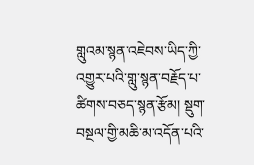གླུའམ་སྙན་འཇེབས་ཡིད་ཀྱི་འགྱུར་པའི་གླུ་སྙན་བརྗོད་པ་ཚིགས་བཅད་སྙན་རྩོམ། སྡུག་བསྔལ་གྱི་མཆི་མ་འདོན་པའི་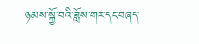ཉམས་སྐྱོ་བའི་ཟློས་གར་དང་བཞད་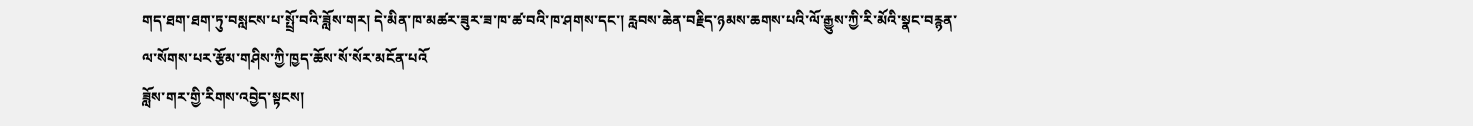གད་ཐག་ཐག་ཏུ་བསླངས་པ་སྤྲོ་བའི་ཟློས་གར། དེ་མིན་ཁ་མཚར་ཟུར་ཟ་ཁ་ཚ་བའི་ཁ་ཤགས་དང་། རླབས་ཆེན་བརྗིད་ཉམས་ཆགས་པའི་ལོ་རྒྱུས་ཀྱི་རི་མོའི་སྣང་བརྙན་ལ་སོགས་པར་རྩོམ་གཤིས་ཀྱི་ཁྱད་ཆོས་སོ་སོར་མངོན་པའོ
ཟློས་གར་གྱི་རིགས་འབྱེད་སྟངས།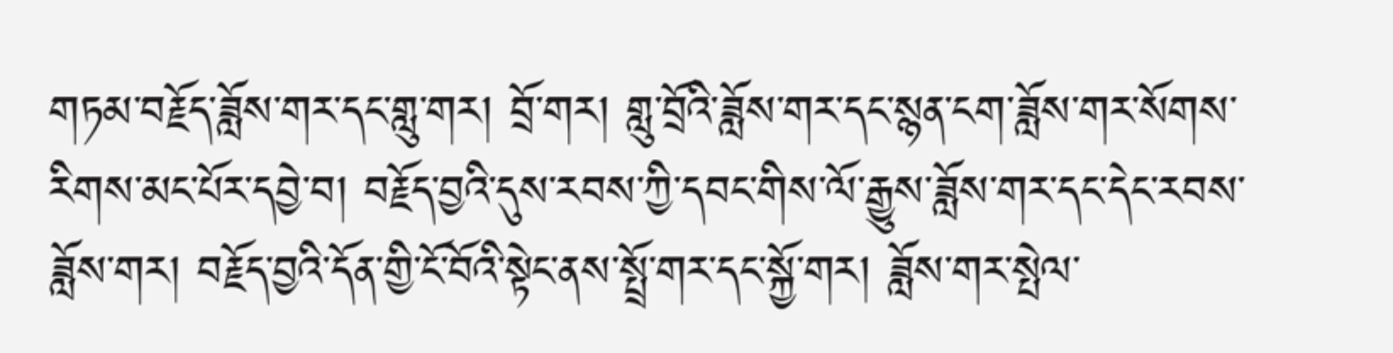གཏམ་བརྗོད་ཟློས་གར་དང་གླུ་གར། བྲོ་གར། གླུ་བྲོའི་ཟློས་གར་དང་སྙན་ངག་ཟློས་གར་སོགས་རིགས་མང་པོར་དབྱེ་བ། བརྗོད་བྱའི་དུས་རབས་ཀྱི་དབང་གིས་ལོ་རྒྱུས་ཟློས་གར་དང་དེང་རབས་ཟློས་གར། བརྗོད་བྱའི་དོན་གྱི་ངོ་བོའི་སྟེང་ནས་སྤྲོ་གར་དང་སྐྱོ་གར། ཟློས་གར་སྤེལ་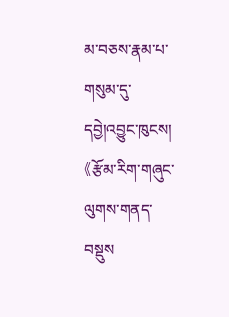མ་བཅས་རྣམ་པ་གསུམ་དུ་དབྱེ།འབྱུང་ཁུངས། 《རྩོམ་རིག་གཞུང་ལུགས་གནད་བསྡུས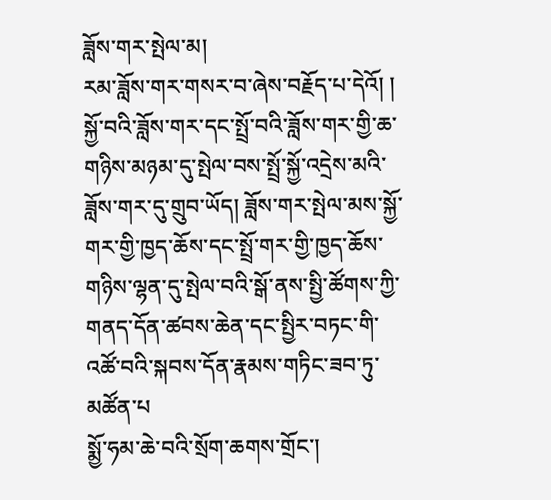ཟློས་གར་སྤེལ་མ།
རམ་ཟློས་གར་གསར་བ་ཞེས་བརྗོད་པ་དེའོ། ། སྐྱོ་བའི་ཟློས་གར་དང་སྤྲོ་བའི་ཟློས་གར་གྱི་ཆ་གཉིས་མཉམ་དུ་སྤེལ་བས་སྤྲོ་སྐྱོ་འདྲེས་མའི་ཟློས་གར་དུ་གྲུབ་ཡོད། ཟློས་གར་སྤེལ་མས་སྐྱོ་གར་གྱི་ཁྱད་ཆོས་དང་སྤྲོ་གར་གྱི་ཁྱད་ཆོས་གཉིས་ལྷན་དུ་སྤེལ་བའི་སྒོ་ནས་སྤྱི་ཚོགས་ཀྱི་གནད་དོན་ཚབས་ཆེན་དང་སྤྱིར་བཏང་གི་འཚོ་བའི་སྐབས་དོན་རྣམས་གཏིང་ཟབ་ཏུ་མཚོན་པ
སྨྱོ་ཧམ་ཆེ་བའི་སྲོག་ཆགས་གྲོང་།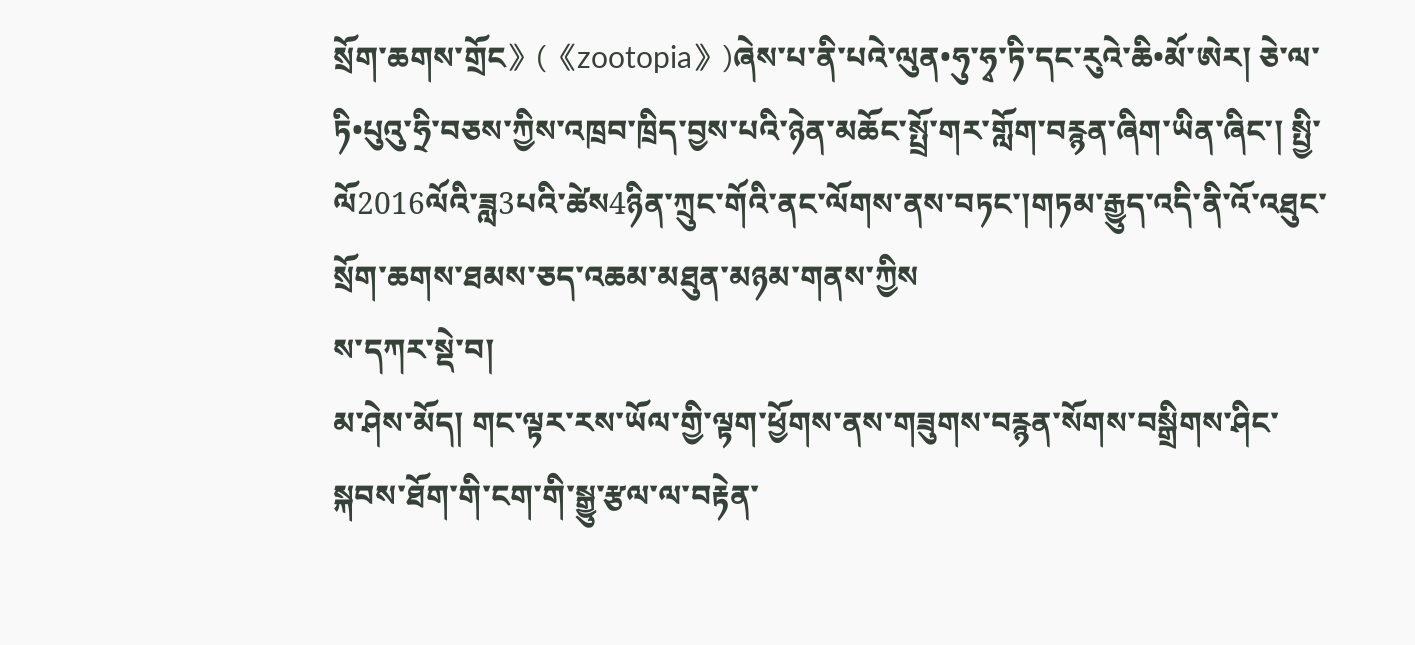སྲོག་ཆགས་གྲོང》(《zootopia》)ཞེས་པ་ནི་པའེ་ལུན•ཧུ་ཧྭ་ཏི་དང་རུའེ་ཆི•མོ་ཨེར། ཅེ་ལ་ཏི•པུའུ་ཧྲི་བཅས་ཀྱིས་འཁྲབ་ཁྲིད་བྱས་པའི་ཉེན་མཆོང་སྤྲོ་གར་གློག་བརྙན་ཞིག་ཡིན་ཞིང་། སྤྱི་ལོ2016ལོའི་ཟླ3པའི་ཚེས4ཉིན་ཀྲུང་གོའི་ནང་ལོགས་ནས་བཏང་།གཏམ་རྒྱུད་འདི་ནི་འོ་འཐུང་སྲོག་ཆགས་ཐམས་ཅད་འཆམ་མཐུན་མཉམ་གནས་ཀྱིས
ས་དཀར་སྡེ་བ།
མ་ཤེས་མོད། གང་ལྟར་རས་ཡོལ་གྱི་ལྟག་ཕྱོགས་ནས་གཟུགས་བརྙན་སོགས་བསྒྲིགས་ཤིང་སྐབས་ཐོག་གི་ངག་གི་སྒྱུ་རྩལ་ལ་བརྟེན་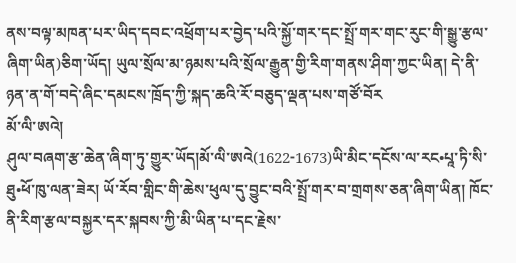ནས་བལྟ་མཁན་པར་ཡིད་དབང་འཕྲོག་པར་བྱེད་པའི་སྐྱོ་གར་དང་སྤྲོ་གར་གང་རུང་གི་སྒྱུ་རྩལ་ཞིག་ཡིན)ཅིག་ཡོད། ཡུལ་སྲོལ་མ་ཉམས་པའི་སྲོལ་རྒྱུན་གྱི་རིག་གནས་ཤིག་ཀྱང་ཡིན། དེ་ནི་ཉན་ན་གོ་བདེ་ཞིང་དམངས་ཁྲོད་ཀྱི་སྐད་ཆའི་རོ་བཅུད་ལྡན་པས་གཙོ་བོར
མོ་ལི་ཨའེ།
ཤུལ་བཞག་རྩ་ཆེན་ཞིག་ཏུ་གྱུར་ཡོད།མོ་ལི་ཨའེ(1622-1673)ཡི་མིང་དངོས་ལ་རང•པཱ་ཏི་སི་ཐུ•ཕོ་ཁུ་ལན་ཟེར། ཡོ་རོབ་གླིང་གི་ཆེས་ཕུལ་དུ་བྱུང་བའི་སྤྲོ་གར་བ་གྲགས་ཅན་ཞིག་ཡིན། ཁོང་ནི་རིག་རྩལ་བསྐྱར་དར་སྐབས་ཀྱི་མི་ཡིན་པ་དང་རྗེས་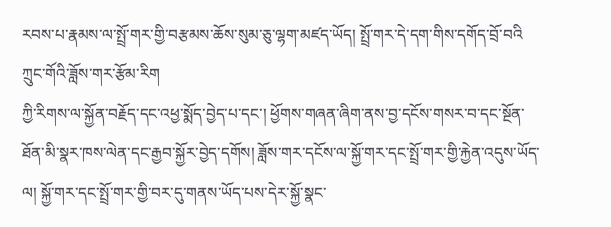རབས་པ་རྣམས་ལ་སྤྲོ་གར་གྱི་བརྩམས་ཆོས་སུམ་ཅུ་ལྷག་མཛད་ཡོད། སྤྲོ་གར་དེ་དག་གིས་དགོད་བྲོ་བའི
ཀྲུང་གོའི་ཟློས་གར་རྩོམ་རིག
ཀྱི་རིགས་ལ་སྐྱོན་བརྗོད་དང་འཕྱ་སྨོད་བྱེད་པ་དང་། ཕྱོགས་གཞན་ཞིག་ནས་བྱ་དངོས་གསར་བ་དང་སྔོན་ཐོན་མི་སྣར་ཁས་ལེན་དང་རྒྱབ་སྐྱོར་བྱེད་དགོས། ཟློས་གར་དངོས་ལ་སྐྱོ་གར་དང་སྤྲོ་གར་གྱི་རྐྱེན་འདུས་ཡོད་ལ། སྐྱོ་གར་དང་སྤྲོ་གར་གྱི་བར་དུ་གནས་ཡོད་པས་དེར་སྐྱོ་སྣང་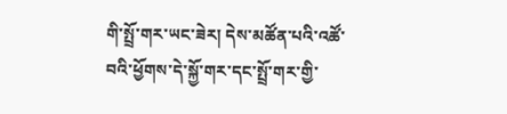གི་སྤྲོ་གར་ཡང་ཟེར། དེས་མཚོན་པའི་འཚོ་བའི་ཕྱོགས་དེ་སྐྱོ་གར་དང་སྤྲོ་གར་གྱི་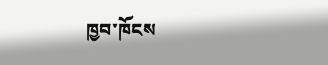ཁྱབ་ཁོངས